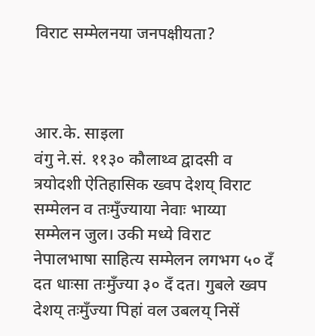विराट सम्मेलनया जनपक्षीयता?



आर.के. साइला
वंगु ने.सं. ११३० कौलाथ्व द्वादसी व त्रयोदशी ऐतिहासिक ख्वप देशय् विराट सम्मेलन व तःमुँज्याया नेवाः भाय्या सम्मेलन जुल। उकी मध्ये विराट नेपालभाषा साहित्य सम्मेलन लगभग ५० दँ दत धाःसा तःमुँज्या ३० दँ दत। गुबले ख्वप देशय् तःमुँज्या पिहां वल उबलय् निसें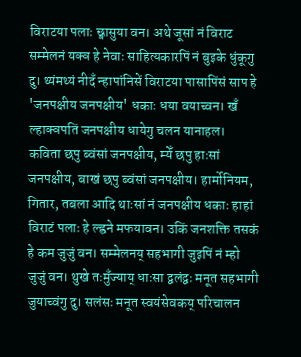विराटया पलाः छ्वासुया वन। अथे जूसां नं विराट सम्मेलनं यक्व हे नेवाः साहित्यकारपिं नं बुइके धुंकूगु दु। थ्यंमथ्यं नीदँ न्हापांनिसें विराटया पासापिंसं साप हे 'जनपक्षीय जनपक्षीय' धकाः धया वयाच्वन। खँ ल्हाक्वपतिं जनपक्षीय धायेगु चलन यानाहल। कविता छपु ब्वंसां जनपक्षीय, म्येँ छपु हाःसां जनपक्षीय, बाखं छपु ब्वंसां जनपक्षीय। हार्मोनियम, गितार, तबला आदि थाःसां नं जनपक्षीय धकाः हाहां विराटं पलाः हे ल्ह्वने मफयावन। उकिं जनशक्ति तसकं हे कम जुजुं वन। सम्मेलनय् सहभागी जुइपिं नं म्हो जुजुं वन। थुखे तःमुँज्याय् धाःसा द्वलंद्वः मनूत सहभागी जुयाच्वंगु दु। सलंसः मनूत स्वयंसेवकय् परिचालन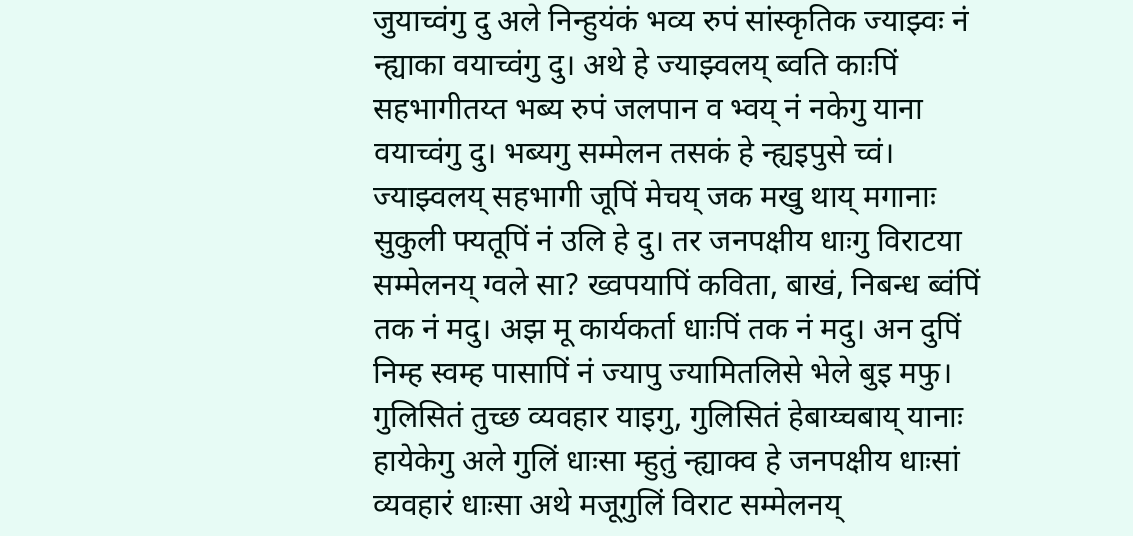जुयाच्वंगु दु अले निन्हुयंकं भव्य रुपं सांस्कृतिक ज्याझ्वः नं न्ह्याका वयाच्वंगु दु। अथे हे ज्याझ्वलय् ब्वति काःपिं सहभागीतय्त भब्य रुपं जलपान व भ्वय् नं नकेगु याना वयाच्वंगु दु। भब्यगु सम्मेलन तसकं हे न्ह्यइपुसे च्वं। ज्याझ्वलय् सहभागी जूपिं मेचय् जक मखु थाय् मगानाः सुकुली फ्यतूपिं नं उलि हे दु। तर जनपक्षीय धाःगु विराटया सम्मेलनय् ग्वले सा? ख्वपयापिं कविता, बाखं, निबन्ध ब्वंपिं तक नं मदु। अझ मू कार्यकर्ता धाःपिं तक नं मदु। अन दुपिं निम्ह स्वम्ह पासापिं नं ज्यापु ज्यामितलिसे भेले बुइ मफु। गुलिसितं तुच्छ व्यवहार याइगु, गुलिसितं हेबाय्चबाय् यानाः हायेकेगु अले गुलिं धाःसा म्हुतुं न्ह्याक्व हे जनपक्षीय धाःसां व्यवहारं धाःसा अथे मजूगुलिं विराट सम्मेलनय्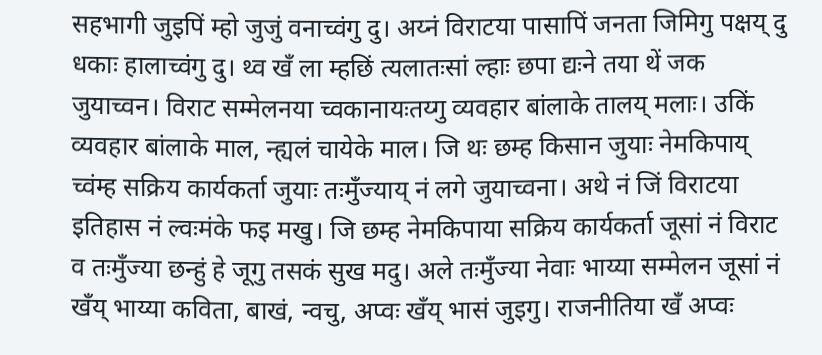सहभागी जुइपिं म्हो जुजुं वनाच्वंगु दु। अय्नं विराटया पासापिं जनता जिमिगु पक्षय् दु धकाः हालाच्वंगु दु। थ्व खँ ला म्हछिं त्यलातःसां ल्हाः छपा द्यःने तया थें जक जुयाच्वन। विराट सम्मेलनया च्वकानायःतय्गु व्यवहार बांलाके तालय् मलाः। उकिं व्यवहार बांलाके माल, न्ह्यलं चायेके माल। जि थः छम्ह किसान जुयाः नेमकिपाय् च्वंम्ह सक्रिय कार्यकर्ता जुयाः तःमुँज्याय् नं लगे जुयाच्वना। अथे नं जिं विराटया इतिहास नं ल्वःमंके फइ मखु। जि छम्ह नेमकिपाया सक्रिय कार्यकर्ता जूसां नं विराट व तःमुँज्या छन्हुं हे जूगु तसकं सुख मदु। अले तःमुँज्या नेवाः भाय्या सम्मेलन जूसां नं खँय् भाय्या कविता, बाखं, न्वचु, अप्वः खँय् भासं जुइगु। राजनीतिया खँ अप्वः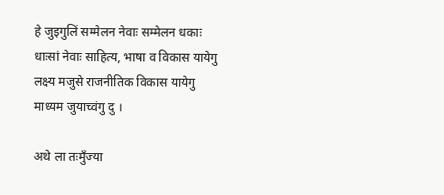हे जुइगुलिं सम्मेलन नेवाः सम्मेलन धकाः धाःसां नेवाः साहित्य, भाषा व विकास यायेगु लक्ष्य मजुसे राजनीतिक विकास यायेगु माध्यम जुयाच्वंगु दु ।

अथे ला तःमुँज्या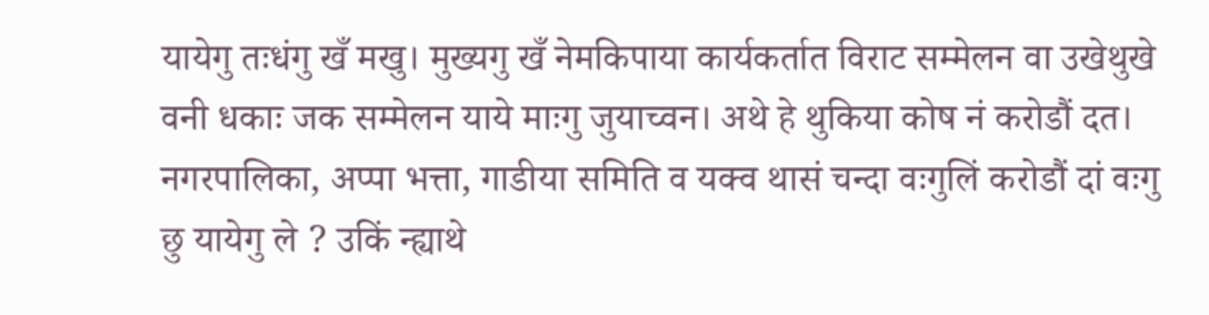यायेगु तःधंगु खँ मखु। मुख्यगु खँ नेमकिपाया कार्यकर्तात विराट सम्मेलन वा उखेथुखे वनी धकाः जक सम्मेलन याये माःगु जुयाच्वन। अथे हे थुकिया कोष नं करोडौं दत। नगरपालिका, अप्पा भत्ता, गाडीया समिति व यक्व थासं चन्दा वःगुलिं करोडौं दां वःगु छु यायेगु ले ? उकिं न्ह्याथे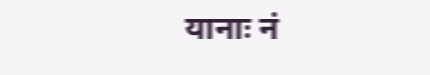यानाः नं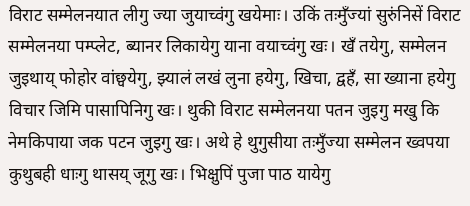विराट सम्मेलनयात लीगु ज्या जुयाच्वंगु खयेमाः। उकिं तःमुँज्यां सुरुंनिसें विराट सम्मेलनया पम्प्लेट, ब्यानर लिकायेगु याना वयाच्वंगु खः। खँ तयेगु, सम्मेलन जुइथाय् फोहोर वांछ्वयेगु, झ्यालं लखं लुना हयेगु, खिचा, द्वहँ, सा ख्याना हयेगु विचार जिमि पासापिनिगु खः। थुकी विराट सम्मेलनया पतन जुइगु मखु कि नेमकिपाया जक पटन जुइगु खः। अथे हे थुगुसीया तःमुँज्या सम्मेलन ख्वपया कुथुबही धाःगु थासय् जूगु खः। भिक्षुपिं पुजा पाठ यायेगु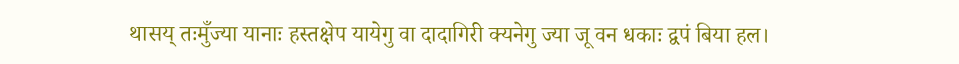थासय् तःमुँज्या यानाः हस्तक्षेप यायेगु वा दादागिरी क्यनेगु ज्या जू वन धकाः द्वपं बिया हल।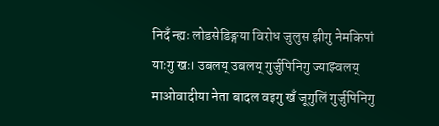निदँ न्ह्यः लोडसेडिङ्गया विरोध जुलुस झीगु नेमकिपां याःगु खः। उबलय् उबलय् गुर्जुपिनिगु ज्याझ्वलय् माओवादीया नेता बादल वइगु खँ जूगुलिं गुर्जुपिनिगु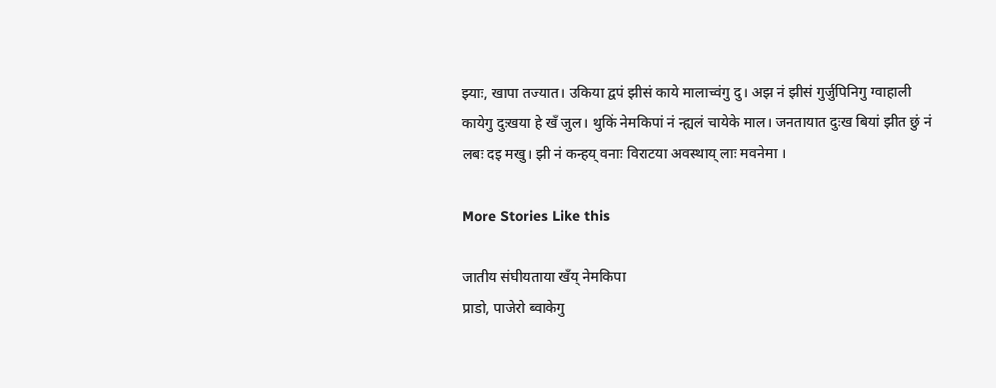झ्याः, खापा तज्यात। उकिया द्वपं झीसं काये मालाच्वंगु दु। अझ नं झीसं गुर्जुपिनिगु ग्वाहाली कायेगु दुःखया हे खँ जुल। थुकिं नेमकिपां नं न्ह्यलं चायेके माल। जनतायात दुःख बियां झीत छुं नं लबः दइ मखु। झी नं कन्हय् वनाः विराटया अवस्थाय् लाः मवनेमा ।

More Stories Like this

जातीय संघीयताया खँय् नेमकिपा
प्राडो, पाजेरो ब्वाकेगु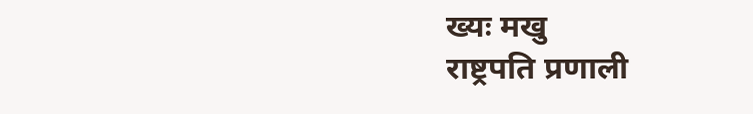ख्यः मखु
राष्ट्रपति प्रणाली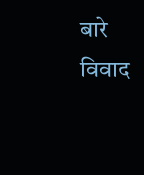बारे विवाद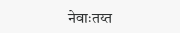नेवाःतय्त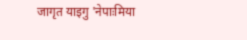जागृत याइगु 'नेपाःमिया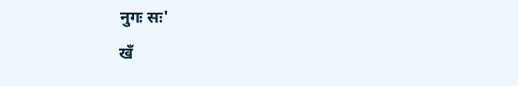नुगः सः'
खँ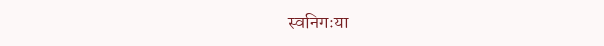स्वनिगःया